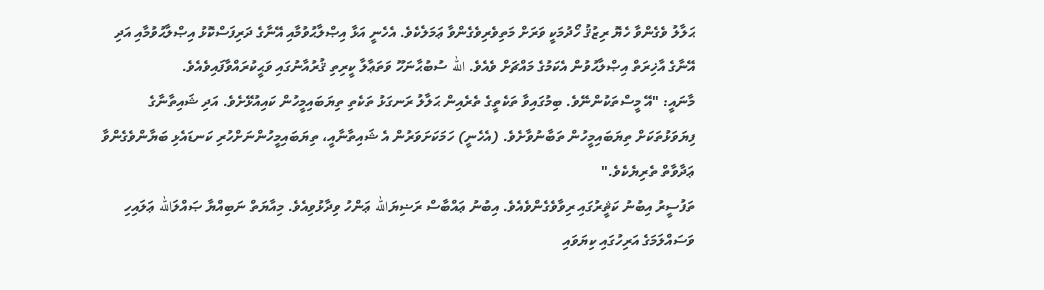ޙަލާލު ވެގެންވާ ހެޔޮ ރިޒުޤު ހޯދުމަކީ ވަރަށް މަތިވެރިވެގެންވާ ޢަމަލެކެވެ. އެހެނީ އަޅާ އިޞްލާޙުވުމާއި އޭނާގެ ދަރިފަސްކޮޅު އިޞްލާޙުވުމާއި އަދި އޭނާގެ އާޚިރަތް އިޞްލާޙުވުން އެކަމުގެ މައްޗަށް ވެއެވެ. الله ސުބުޙާނަހޫ ވަތަޢާލާ ކީރިތި ޤުރުއާނުގައި ވަޙީކުރައްވާފައިވެއެވެ.
މާނައީ: "އޭ މީސްތަކުންނޭވެ. ބިމުގައިވާ ތަކެތީގެ ތެރެއިން ޙަލާލު ރަނގަޅު ތަކެތި ތިޔަބައިމީހުން ކައިއުޅޭށެވެ. އަދި ޝައިތާނާގެ ފިޔަވަޅުތަކަށް ތިޔަބައިމީހުން ތަބާނުވާށެވެ. (އެހެނީ) ހަމަކަށަވަރުން އެ ޝައިތާނާއީ، ތިޔަބައިމީހުންނަށްހުރި ކަނޑައެޅި ބަޔާންވެގެންވާ ޢަދާވާތް ތެރިޔެކެވެ."
ތަފުސީރު އިބުނު ކަޘީރުގައި ރިވާވެގެންވެއެވެ. އިބުނު ޢައްބާސް ރަޟިޔަالله ޢަންހު ވިދާޅުވިއެވެ. މިއާޔަތް ނަބިއްޔާ ޞައްލަالله ޢަލައިހި ވަސައްލަމަގެ އަރިހުގައި ކިޔަވައި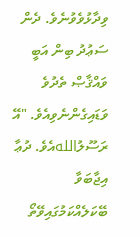ވިދާޅުވެވުނެވެ. ދެން ސަޢުދު ބިން އަބީ ވައްޤާޞް ތެދުވެ ވަޑައިގެންނެވިއެވެ. "އޭ ރަސޫލުاللهއެވެ. ދުޢާ އިޖާބަވާ ބޭކަލެއްކަމުގައިވޭތޯ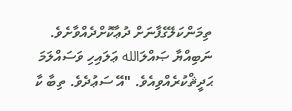ތިމަންކަލޭގެފާނަށް ދުޢާކޮށްދެއްވާށެވެ. ނަބިއްޔާ ޞައްލަالله ޢަލައިހި ވަސައްލަމަ ޙަދީޘްކުރެއްވިއެވެ. "އޭ ސަޢުދެވެ. ތިބާ ކާ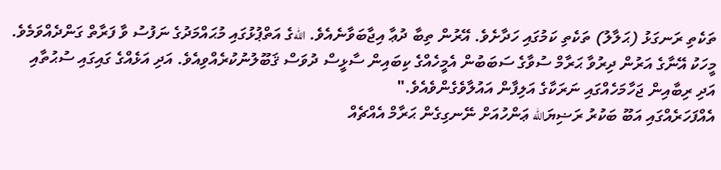ތަކެތި ރަނގަޅު (ޙަލާލު) ތަކެތި ކަމުގައި ހަދާށެވެ. އޭރުން ތިބާ ދުޢާ އިޖާބަވާނެއެވެ. اللهގެ އަތްޕުޅުގައި މުޙައްމަދުގެ ނަފުސު ވާ ފަރާތް ގަންދެއްވަމެވެ. މީހަކު އޭނާގެ އަރުން ދިރުވާ ޙަރާމް ސުވާގެ ސަބަބުން އެމީހެއްގެ ކިބައިން ސާޅީސް ދުވަސް ޤަބޫލުނުކުރެއްވިއެވެ. އަދި އަޅެއްގެ ގައިގައި ސުޙުތާއި އަދި ރިބާއިން ޖަހާމަހެއްގައި ނަރަކާގެ އަލިފާން އައުލާވެގެންވެއެވެ."
އެއްފަހަރެއްގައި އަބޫ ބަކުރު ރަޟިޔަالله ޢަންހުއަށް ނޭނގިގެން ޙަރާމް އެއްޗެއް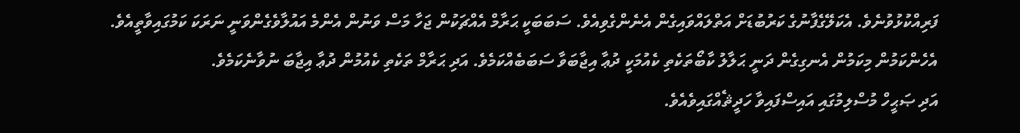ފަރިއްކުޅުވުނެވެ. އެކަލޭގެފާނުގެ ކަރުބުޑަށް އަތްލައްވައިގެން އެނެންގެވިއެވެ. ސަބަބަކީ ޙަރާމް އެއްޗަކުން ޖަހާ މަސް ވަނުން އެންމެ އައުލާވެގެންވަނީ ނަރަކަ ކަމުގައިވާތީއެވެ.
އެހެންކަމުން މިކަމުން އެނގިގެން ދަނީ ޙަލާލު ކާބޯތަކެތި ކެއުމަކީ ދުޢާ އިޖާބަވާ ސަބަބެއްކަމެވެ. އަދި ޙަރާމް ތަކެތި ކެއުމުން ދުޢާ އިޖާބަ ނުވާނެކަމެވެ.
އަދި ޞަޙީހް މުސްލިމުގައި އައިސްފައިވާ ހަދީޘެއްގައިވެއެވެ.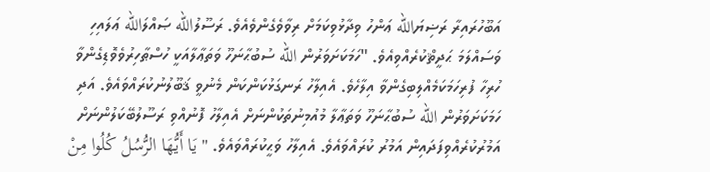އަބޫހުރައިރާ ރަޟިޔަالله ޢަންހު ވިދާޅުވިކަމަށް ރިވާވެގެންވެއެވެ. ރަސޫލުالله ޞައްލަالله ޢަލައިހި ވަސައްލަމަ ޙަދީޘްކުރެއްވިއެވެ. "ހަމަކަށަވަރުން الله ސުބުޙާނަހޫ ވަތަޢާލާއަކީ ހުސްޠާހިރުވެވޮޑިގެންވާ ހުރިހާ ފުރިހަމަކަމެއްލިބިގެންވާ އިލާހެވެ. އެއިލާހު ރަނގަޅުކަންކަން މެނުވީ ޤަބޫލުނުކުރައްވައެވެ. އަދި ހަމަކަށަވަރުން الله ސުބުޙާނަހޫ ވަތަޢާލާ މުއުމިނުތަކުންނަށް އެއިލާހު ފޮނުއްވި ރަސޫލުބޭކަލުންނަށް އަމުރުކުރެއްވިފަދައިން އަމުރު ކުރައްވައެވެ. އެއިލާހު ވަޙީކުރައްވައެވެ. "يَا أَيُّهَا الرُّسُلُ كُلُوا مِنْ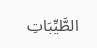الطَّيِّبَاتِ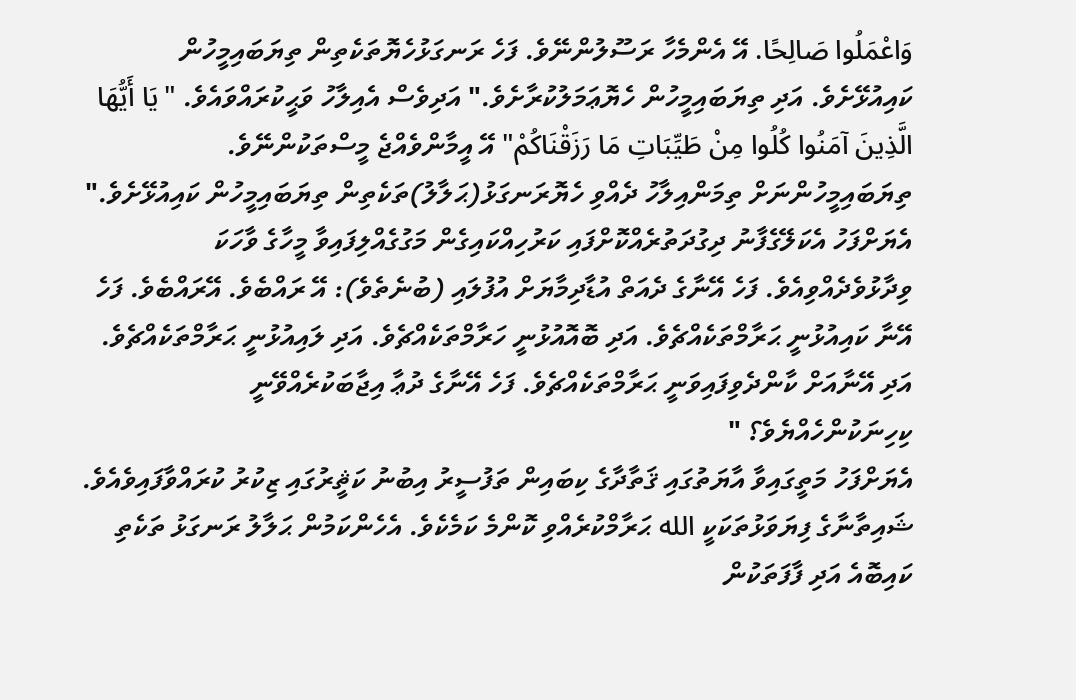وَاعْمَلُوا صَالِحًا. އޭ އެންމެހާ ރަސޫލުންނޭވެ. ފަހެ ރަނގަޅުހެޔޮތަކެތިން ތިޔަބައިމީހުން ކައިއުޅޭށެވެ. އަދި ތިޔަބައިމީހުން ހެޔޮޢަމަލުކުރާށެވެ." އަދިވެސް އެއިލާހު ވަޙީކުރައްވައެވެ. "يَا أَيُّهَا الَّذِينَ آمَنُوا كُلُوا مِنْ طَيِّبَاتِ مَا رَزَقْنَاكُمْ" އޭ އީމާންވެއްޖެ މީސްތަކުންނޭވެ. ތިޔަބައިމީހުންނަށް ތިމަންއިލާހު ދެއްވި ހެޔޮރަނގަޅު(ޙަލާލު)ތަކެތިން ތިޔަބައިމީހުން ކައިއުޅޭށެވެ." އެޔަށްފަހު އެކަލޭގެފާނު ދިގުދަތުރެއްކޮށްފައި ކަރުހިއްކައިގެން މަގުގެއްލިފައިވާ މީހާގެ ވާހަކަ ވިދާޅުވެދެއްވިއެވެ. ފަހެ އޭނާގެ ދެއަތް އުޑާދިމާޔަށް އުފުލައި (ބުނެތެވެ): އޭ ރައްބެވެ. އޭރައްބެވެ. ފަހެ އޭނާ ކައިއުޅުނީ ޙަރާމްތަކެއްޗެވެ. އަދި ބޮއޮއުޅުނީ ހަރާމްތަކެއްޗެވެ. އަދި ލައިއުޅުނީ ޙަރާމްތަކެއްޗެވެ. އަދި އޭނާއަށް ކާންދެވިފައިވަނީ ޙަރާމްތަކެއްޗެވެ. ފަހެ އޭނާގެ ދުޢާ އިޖާބަކުރެއްވޭނީ ކިހިނަކުންހެއްޔެވެ؟ "
އެޔަށްފަހު މަތީގައިވާ އާޔަތުގައި ޤަތާދާގެ ކިބައިން ތަފުސީރު އިބުނު ކަޘީރުގައި ޒިކުރު ކުރައްވާފައިވެއެވެ.
ޝައިތާނާގެ ފިޔަވަޅުތަކަކީ الله ޙަރާމްކުރެއްވި ކޮންމެ ކަމެކެވެ. އެހެންކަމުން ޙަލާލު ރަނގަޅު ތަކެތި ކައިބޮއެ އަދި ފާފަތަކުން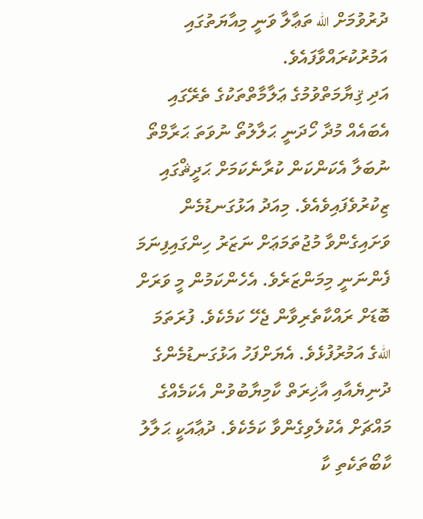ދުރުވުމަށް الله ތަޢާލާ ވަނީ މިއާޔަތުގައި އަމުރުކުރައްވާފައެވެ.
އަދި ޤިޔާމަތްވުމުގެ ޢަލާމާތްތަކުގެ ތެރޭގައި އެބައެއް މުދާ ހޯދަނީ ޙަލާލުތޯ ނުވަތަ ޙަރާމްތޯ ނުބަލާ އެކަންކަން ކުރާނެކަމަށް ޙަދީޘްގައި ޒިކުރުވެފައިވެއެވެ. މިއަދު އަޅުގަނޑުމެން ވަށައިގެންވާ މުޖުތަމަޢަށް ނަޒަރު ހިންގައިފިނަމަ ފެންނަނީ މިމަންޒަރެވެ. އެހެންކަމުން މީ ވަރަށް ބޮޑަށް ރައްކާތެރިވާން ޖެހޭ ކަމެކެވެ. ފުރަތަމަ اللهގެ އަމުރުފުޅެވެ. އެޔަށްފަހު އަޅުގަނޑުމެންގެ ދުނިޔެއާއި އާޚިރަތް ކާމިޔާބުވުން އެކަމެއްގެ މައްޗަށް އެކުލެވިގެންވާ ކަމެކެވެ. ދުޢާއަކީ ޙަލާލު ކާބޯތަކެތި ކާ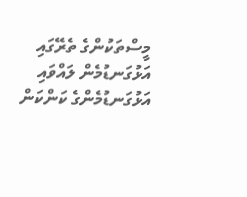މީސްތަކުންގެ ތެރޭގައި އަޅުގަނޑުމެން ލައްވައި އަޅުގަނޑުމެންގެ ކަންކަން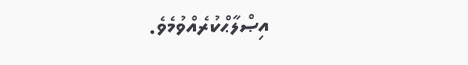އިޞްލާޙްކުރެއްވުމެވެ.